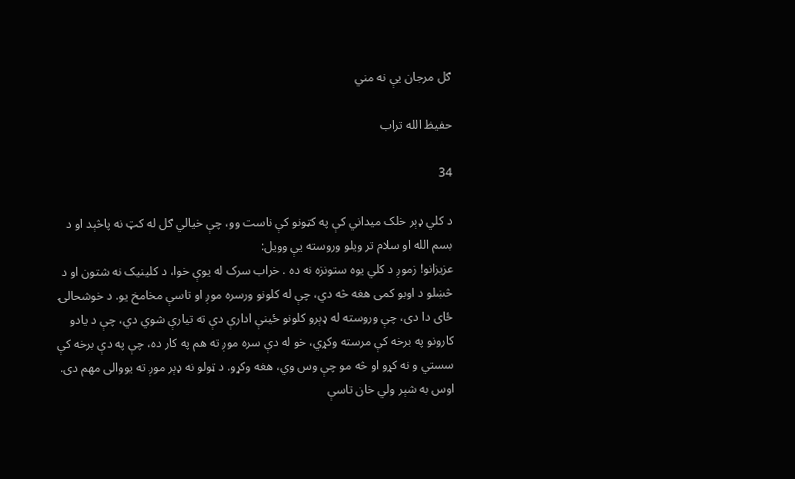ګل مرجان يې نه مني

حفیظ الله تراب

34

د کلي ډېر خلک ميداني کې په کټونو کې ناست وو، چې خيالي ګل له کټ نه پاڅېد او د بسم الله او سلام تر ويلو وروسته يې وويل:
عزيزانو! زموږ د کلي يوه ستونزه نه ده . خراب سرک له يوې خوا، د کلينيک نه شتون او د څښلو د اوبو کمی هغه څه دي، چې له کلونو ورسره موږ او تاسې مخامخ يو. د خوشحالۍ ځای دا دی، چې وروسته له ډېرو کلونو ځينې ادارې دې ته تيارې شوي دي، چې د يادو کارونو په برخه کې مرسته وکړي، خو له دې سره موږ ته هم په کار ده، چې په دې برخه کې سستي و نه کړو او څه مو چې وس وي، هغه وکړو. د ټولو نه ډېر موږ ته يووالی مهم دی. اوس به شېر ولي خان تاسې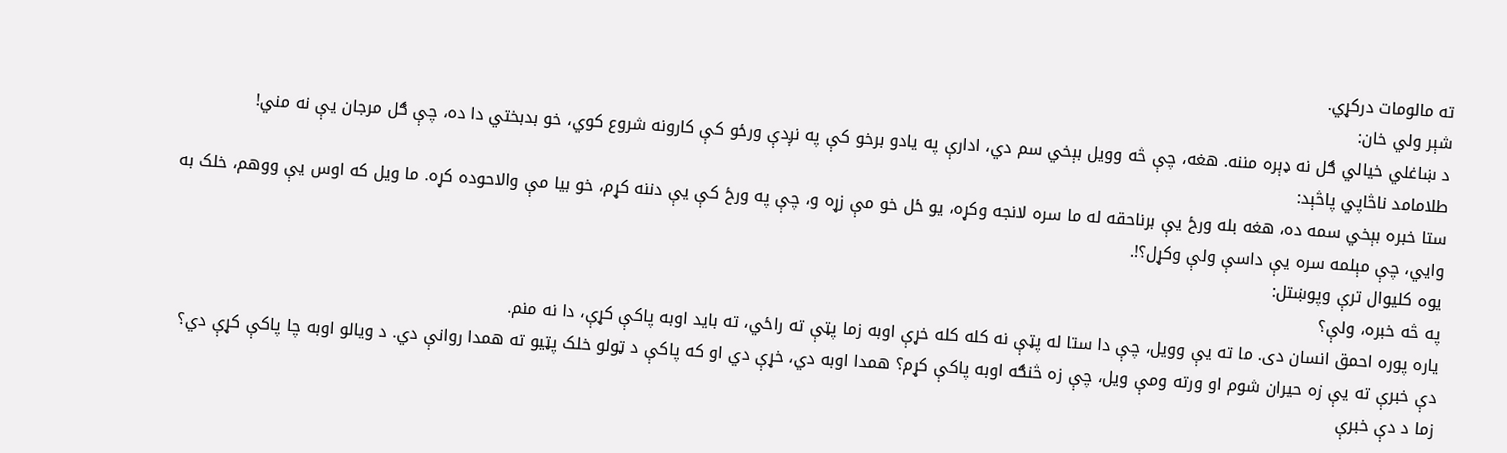ته مالومات درکړي.
شېر ولي خان:
د ښاغلي خيالي ګل نه ډېره مننه. هغه، چې څه وويل بېخي سم دي، ادارې په يادو برخو کې په نږدې ورځو کې کارونه شروع کوي، خو بدبختي دا ده، چې ګل مرجان يې نه مني!
طلامامد ناڅاپي پاڅېد:
ستا خبره بېخي سمه ده، هغه بله ورځ يې برناحقه له ما سره لانجه وکړه، يو ځل خو مې زړه و، چې په ورځ کې يې دننه کړم، خو بيا مې والاحوده کړه. ما ويل که اوس يې ووهم، خلک به وايي، چې مېلمه سره يې داسې ولې وکړل؟!.
يوه کليوال ترې وپوښتل:
په څه خبره، ولې؟
ياره پوره احمق انسان دی. ما ته يې وويل، چې دا ستا له پټې نه کله کله خړې اوبه زما پټې ته راځي، ته بايد اوبه پاکې کړې، دا نه منم.
دې خبرې ته يې زه حيران شوم او ورته ومې ویل، چې زه څنګه اوبه پاکې کړم؟ همدا اوبه دي، خړې دي او که پاکې د ټولو خلک پټيو ته همدا روانې دي. د ويالو اوبه چا پاکې کړې دي؟ زما د دې خبرې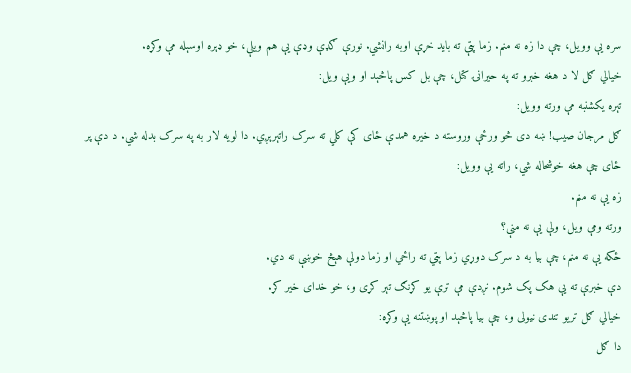سره يې وويل، چې دا زه نه منم. زما پټې ته بايد خړې اوبه رانشي. نورې ګډې وډې يې هم ويلې، خو ډېره اوسېله مې وکړه.
خيالي ګل لا د هغه خبرو ته په حيرانۍ کتل، چې بل کس پاڅېد او ويې ويل:
تېره يکشنبه مې ورته وويل:
ګل مرجان صيب! ښه دی څو ورځې وروسته د خيره همدې ځای کې کلي ته سرک راتېرېږي. دا لويه لار به په سرک بدله شي. د دې پر ځای چې هغه خوشحاله شي، راته يې وويل:
زه يې نه منم.
ورته ومې ويل، ولې يې نه منې؟
ځکه يې نه منم، چې بيا به د سرک دوړي زما پټي ته راځي او زما دولې هېڅ خوښې نه دي.
دې خبرې ته يې هک پک شوم. نږدې مې ترې يو کړنګ تېر کړی و، خو خدای خير کړ.
خيالي ګل تريو تندی نيولی و، چې بيا پاڅېد او پوښتنه يې وکړه:
دا ګل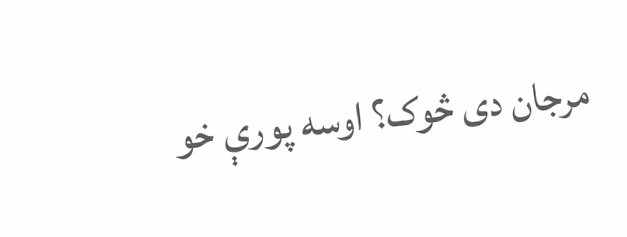مرجان دی څوک؟ اوسه پورې خو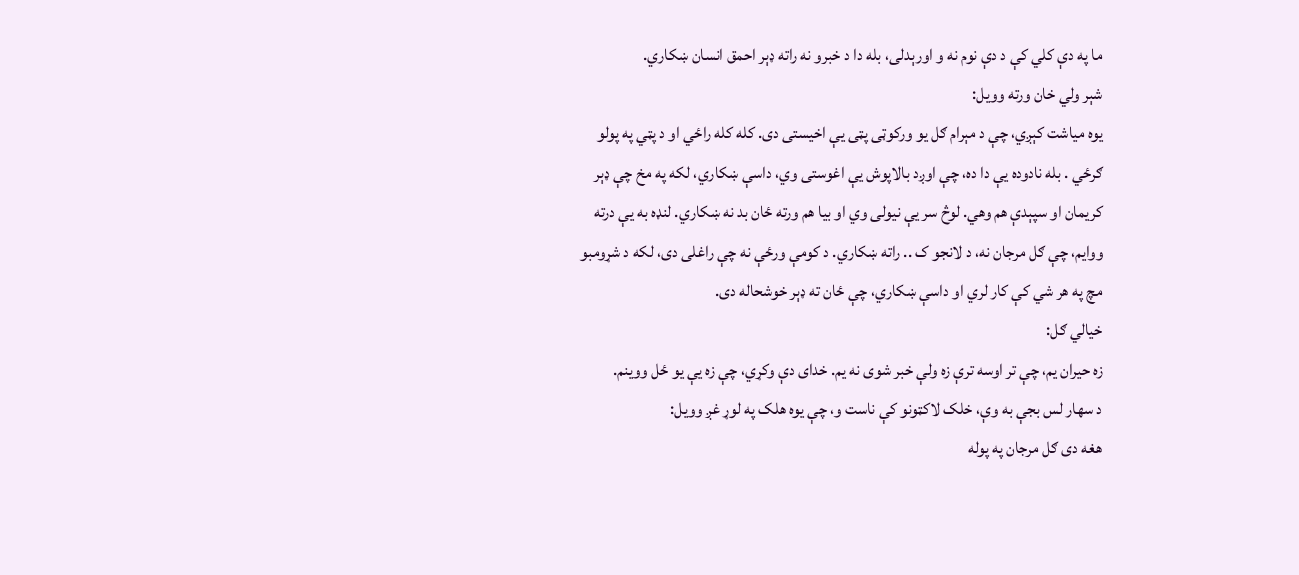ما په دې کلي کې د دې نوم نه و اورېدلی، بله دا د خبرو نه راته ډېر احمق انسان ښکاري.
شېر ولي خان ورته وويل:
يوه مياشت کېږي، چې د مېرام ګل يو ورکوټی پټی يې اخيستی دی. کله کله راځي او د پټي په پولو ګرځي . بله نادوده يې دا ده، چې اوږد بالاپوش يې اغوستی وي، داسې ښکاري، لکه په مخ چې ډېر کريمان او سپېدې هم وهي. لوڅ سر يې نيولی وي او بيا هم ورته ځان بد نه ښکاري. لنډه به يې درته ووايم، چې ګل مرجان نه، د لانجو ک .. راته ښکاري. د کومې ورځې نه چې راغلی دی، لکه د شړومبو مچ په هر شي کې کار لري او داسې ښکاري، چې ځان ته ډېر خوشحاله دی.
خيالي ګل:
زه حيران يم، چې تر اوسه ترې زه ولې خبر شوی نه يم. خدای دې وکړي، چې زه يې يو ځل ووينم.
د سهار لس بجې به وې، خلک لاکټونو کې ناست و، چې يوه هلک په لوړ غږ وويل:
هغه دی ګل مرجان په پوله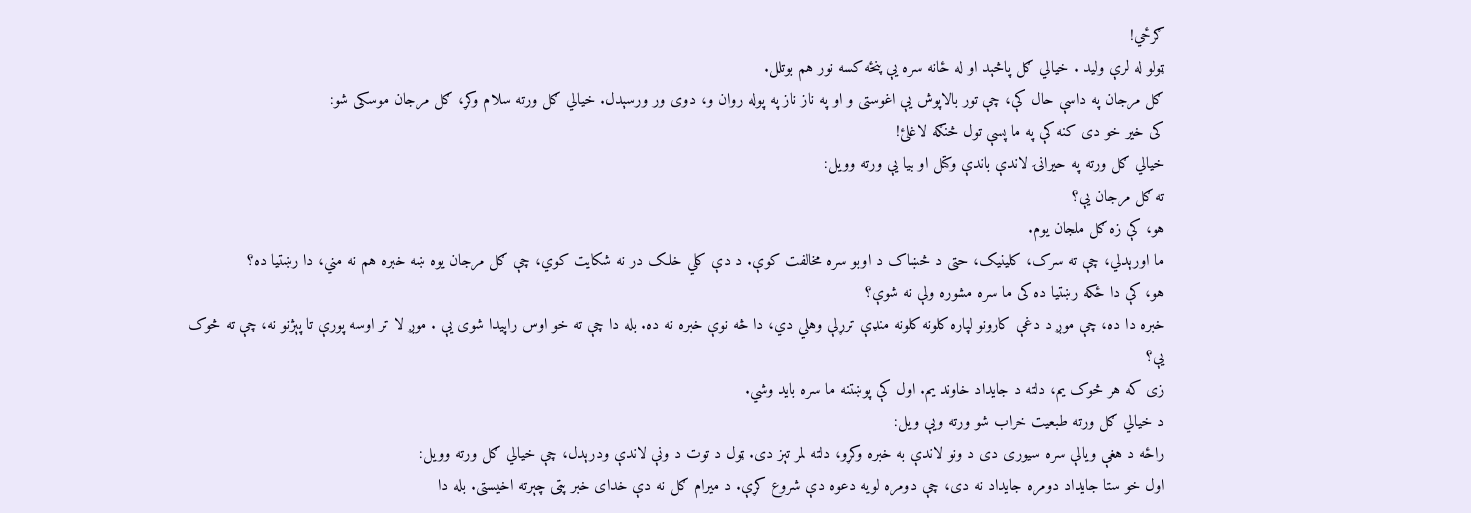ګرځي!
ټولو له لرې وليد . خيالي ګل پاڅېد او له ځانه سره يې پنځه کسه نور هم بوتلل.
ګل مرجان په داسې حال کې، چې تور بالاپوش يې اغوستی و او په ناز ناز په پوله روان و، دوی ور ورسېدل. خيالي ګل ورته سلام وکړ، ګل مرجان موسکی شو:
کی خير خو دی کنه کې په ما پسې تول څنګه لاغلئ!
خيالي ګل ورته په حيرانۍ لاندې باندې وکتل او بيا يې ورته وويل:
ته ګل مرجان يې؟
هو، کې زه ګل ملجان يوم.
ما اورېدلي، چې ته سرک، کلينيک، حتی د څښاک د اوبو سره مخالفت کوې. د دې کلي خلک در نه شکايت کوي، چې ګل مرجان يوه ښه خبره هم نه مني، دا رښتيا ده؟
هو، کې دا ځکه رښتيا ده کی ما سره مشوره ولې نه شوې؟
خبره دا ده، چې موږ د دغې کارونو لپاره کلونه کلونه منډې ترړلې وهلي دي، دا څه نوې خبره نه ده. بله دا چې ته خو اوس راپيدا شوی يې . موږ لا تر اوسه پورې تا پېژنو نه، چې ته څوک يې؟
زی که هر څوک يم، دلته د جايداد خاوند يم. اول کې پوښتنه ما سره بايد وشي.
د خيالي ګل ورته طبعيت خراب شو ورته ويې ويل:
راځه د هغې ويالې سره سيوری دی د ونو لاندې به خبره وکړو، دلته لمر تېز دی. ټول د توت د ونې لاندې ودرېدل، چې خيالي ګل ورته وويل:
اول خو ستا جايداد دومره جايداد نه دی، چې دومره لويه دعوه دې شروع کړې. د ميرام ګل نه دې خدای خبر پټی چېرته اخيستی. بله دا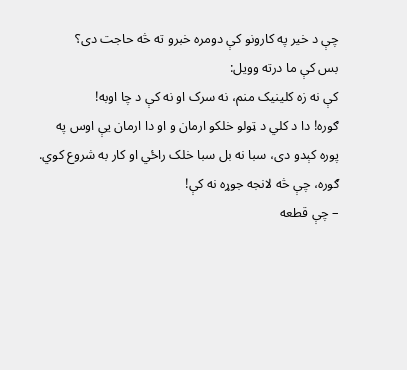چې د خير په کارونو کې دومره خبرو ته څه حاجت دی؟
بس کې ما درته وويل:
کې نه زه کلينيک منم، نه سرک او نه کې د چا اوبه!
ګوره! دا د کلي د ټولو خلکو ارمان و او دا ارمان يې اوس په پوره کېدو دی، سبا نه بل سبا خلک راځي او کار به شروع کوي. ګوره، چې څه لانجه جوړه نه کې!
– چې قطعه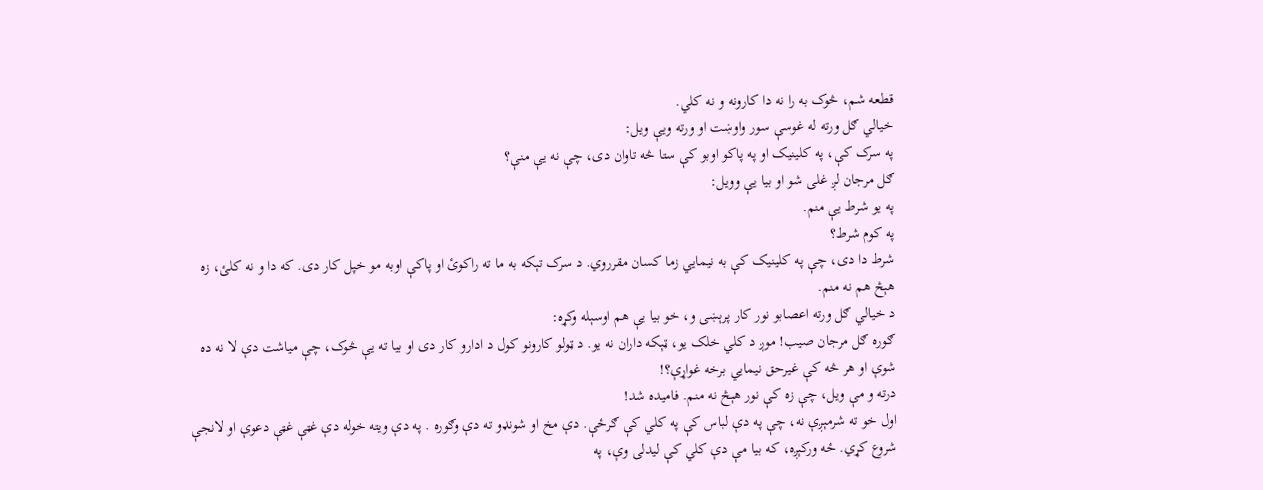قطعه شم، څوک به را نه دا کارونه و نه کلي.
خيالي ګل ورته له غوسې سور واوښت او ورته ويې ويل:
په سرک کې، په کلينيک او په پاکو اوبو کې ستا څه تاوان دی، چې نه يې منې؟
ګل مرجان لږ غلی شو او بيا يې وویل:
په يو شرط يې منم.
په کوم شرط؟
شرط دا دی، چې په کلينيک کې به نيمايي زما کسان مقرروي. د سرک تېکه به ما ته راکوئ او پاکې اوبه مو خپل کار دی. که دا و نه کلئ، زه هېڅ هم نه منم.
د خيالي ګل ورته اعصابو نور کار پرېښی و، خو بيا يې هم اوسېله وکړه:
ګوره ګل مرجان صیب! موږ د کلي خلک يو، ټېکه داران نه يو. د ټولو کارونو کول د ادارو کار دی او بيا ته يې څوک، چې مياشت دې لا نه ده شوې او هر څه کې غيرحق نيمايي برخه غواړې؟!
درته و مې ويل، چې زه کې نور هېڅ نه منم. فاميده شد!
اول خو ته شرمېږې نه، چې په دې لباس کې په کلي کې ګرځې. دې مخ او شونډو ته دې وګوره . په دې ويته خوله دې غټې غټې دعوې او لانجې شروع کړي. ځه ورکېږه، که بيا مې دې کلي کې ليدلی وې، په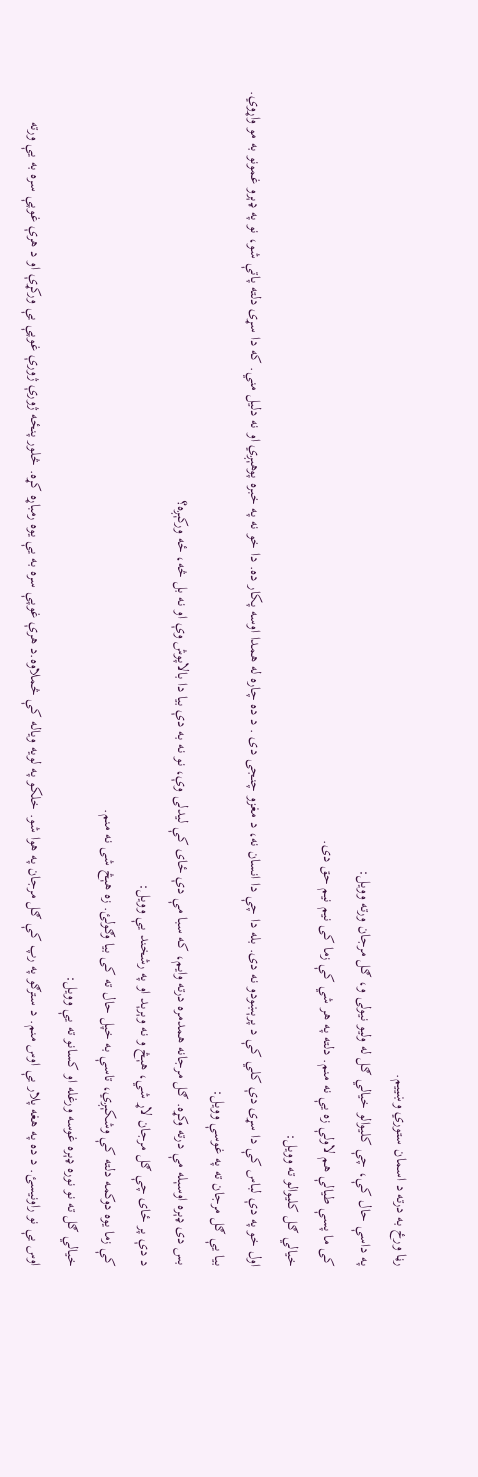رڼا ورځ به درته د اسمان ستوري وښييم.
په داسې حال کې، چې کليوالو خيالي ګل له وليو نيولی و، ګل مرجان ورته وويل:
کی ما پسې طيالې هم لاولې زه يې نه منم. دلته په هر شي کې زما کی نيم نيم حق دی.
خيالي ګل کليوالو ته وويل:
اول خو په دې لباس کې دا سړی دې کلي کې د پرېښودو نه دی. بله دا چې دا انسان نه، د مغزو چنجی دی . د ده چاره له همدا اوسه پکار ده. دا خو نه په خبره پوهېږي او نه دليل مني. که دا سړی دلته پاتې شو، نو په ډېرو غمونو به مو واړوي.
بيا يې ګل مرجان ته په غوسې وويل:
بس دی ډېره اوسېله مې درته وکړه. ګل مرجانه همدمره درته وايم، که سبا مې دې ځای کې ليدلی وې، نو نه به دې بيا دا بالاپوش وې او نه بل څه، ځه ورکېږه؟
د دې پر ځای چې ګل مرجان لاړ شي، هېڅ و نه وېرېد او په رشخند يې وويل:
کې زما يوه دوکمه دلته کې وشکېږي، تاسې به خپل حال ته کی بيا وګولئ. زه هېڅ شی نه منم.
خيالي ګل ته نو نوره ډېره غوسه ورغله او کسانو ته يې وويل:
اوس يې نو راونيسئ. د ده په هغه پلار يې اوس منم. د سترګو په رپ کې ګل مرجان په هوا شو. خلکو په لويه وياله کې څملاوه.د هرې غوپې سره به يې يوه رمباړه کړه. څلور پنځه ژورې ژورې غوپې يې ورکړې او د هرې غوپې سره به يې ورته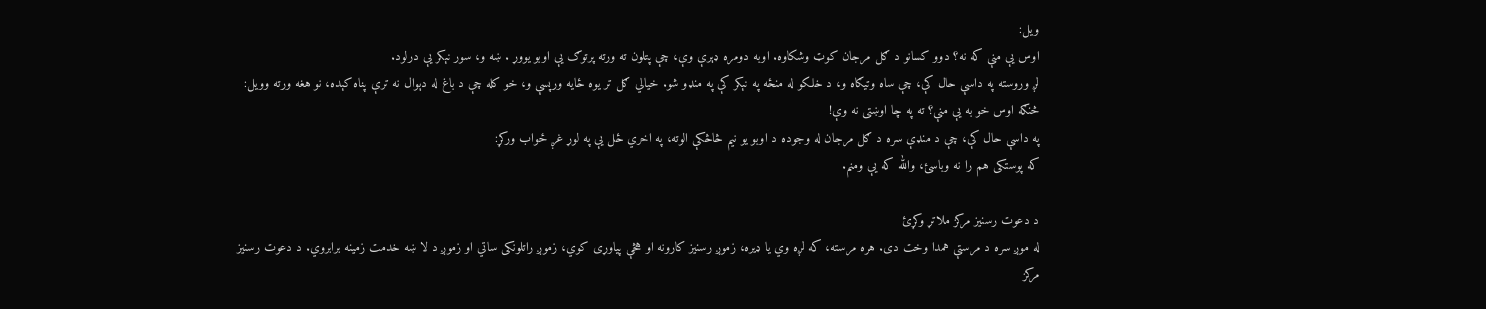ويل:
اوس يې منې که نه؟ دوو کسانو د ګل مرجان کوټ وشکاوه. اوبه دومره ډېرې وې، چې پتلون ته ورته پرتوګ يې اوبو يووړ . ښه و، سور نېکر يې درلود.
لږ وروسته په داسې حال کې، چې ساه وتيګاه و، د خلکو له منځه په نېکر کې په منډو شو. خيالي ګل تر یوه ځايه ورپسې و، خو کله چې د باغ له دېوال نه ترې پناه کېده، نو هغه ورته وويل:
څنګه اوس خو به يې منې؟ ته په چا اوښتى نه وې!
په داسې حال کې، چې د منډې سره د ګل مرجان له وجوده د اوبو يو نيم څاڅکې الوته، په اخري ځل يې په لوړ غږ ځواب ورکړ:
که پوستکی هم را نه وباسئ، والله که يې ومنم.

د دعوت رسنیز مرکز ملاتړ وکړئ
له موږ سره د مرستې همدا وخت دی. هره مرسته، که لږه وي یا ډیره، زموږ رسنیز کارونه او هڅې پیاوړی کوي، زموږ راتلونکی ساتي او زموږ د لا ښه خدمت زمینه برابروي. د دعوت رسنیز مرکز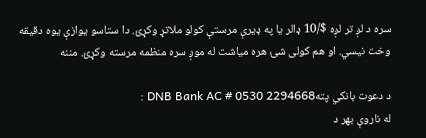سره د لږ تر لږه $/10 ډالر یا په ډیرې مرستې کولو ملاتړ وکړئ. دا ستاسو یوازې یوه دقیقه وخت نیسي. او هم کولی شئ هره میاشت له موږ سره منظمه مرسته وکړئ. مننه

د دعوت بانکي پتهDNB Bank AC # 0530 2294668 :
له ناروې بهر د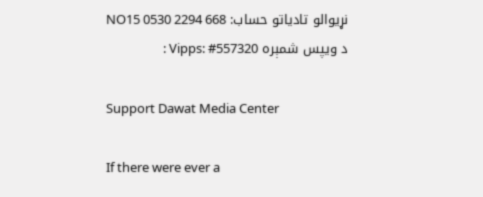نړیوالو تادیاتو حساب: NO15 0530 2294 668
د ویپس شمېره Vipps: #557320 :

Support Dawat Media Center

If there were ever a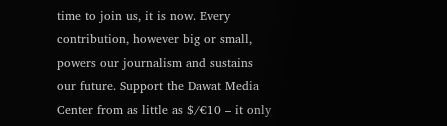time to join us, it is now. Every contribution, however big or small, powers our journalism and sustains our future. Support the Dawat Media Center from as little as $/€10 – it only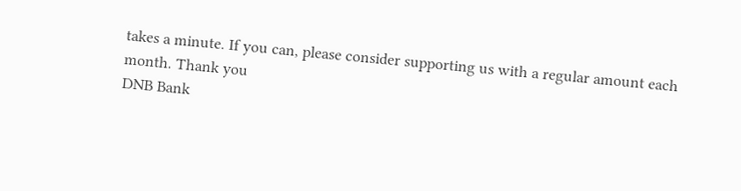takes a minute. If you can, please consider supporting us with a regular amount each month. Thank you
DNB Bank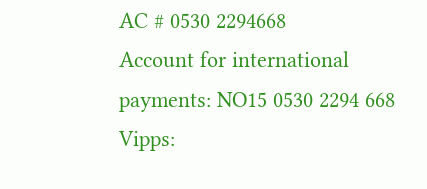AC # 0530 2294668
Account for international payments: NO15 0530 2294 668
Vipps: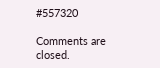#557320

Comments are closed.